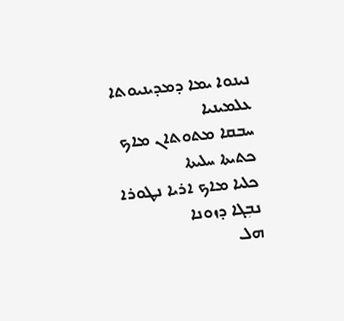ܢܝܢܘܐ ܝܡܐ ܕܡܕܝܢܝܘܬܐ ܥܠܡܝܢܝܐ
ܚܒܩܐ ܡܬܘܬܐܢ ܡܐܟ ܟܬܝܬܐ ܚܠܝܬܐ
ܟܠܝܐ ܡܐܟ ܐܪܝܐ ܢܛܘܪܐ ܢܒܼܓܐ ܕܙܘܢܐ
ܗܠ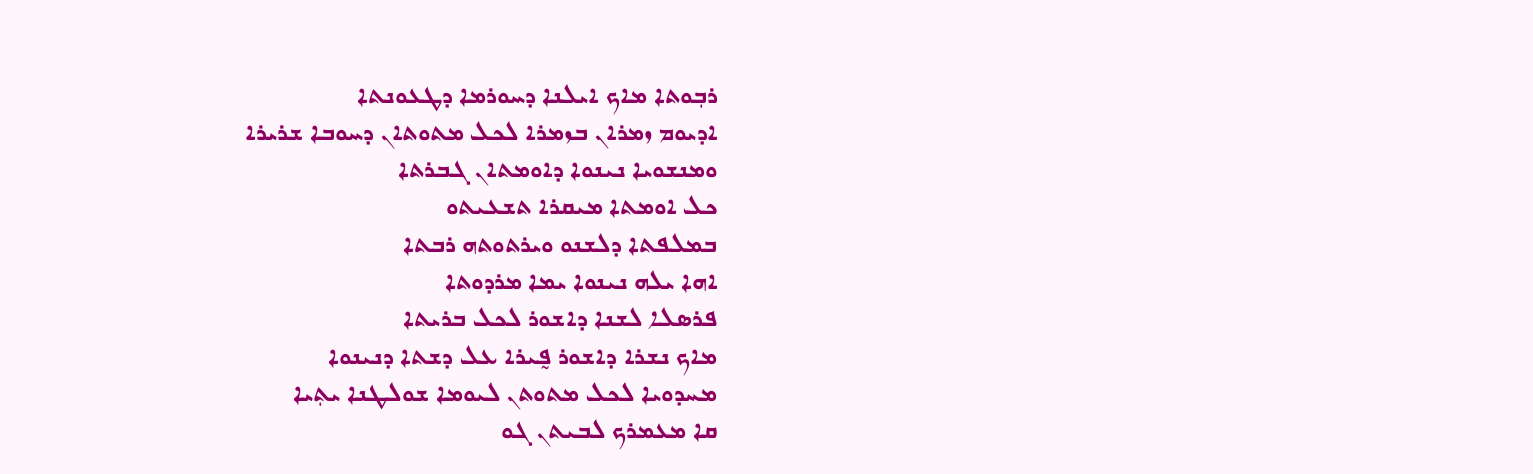ܪܒܼܘܬܐ ܡܐܟ ܐܝܠܢܐ ܕܚܘܪܡܐ ܕܛܥܘܢܬܐ
ܐܕܝܘܡ ܙܡܪܐܢ ܒܙܡܪܐ ܠܟܠ ܡܬܘܬܐܢ ܕܚܘܒܐ ܫܪܝܪܐ
ܘܡܢܫܘܝܐ ܢܝܢܘܐ ܕܐܘܡܬܐܢ ܓܒܪܬܐ
ܟܠ ܐܘܡܬܐ ܡܝܩܪܐ ܬܫܥܝܬܘ
ܒܡܠܦܬܐ ܕܠܫܢܘ ܘܝܪܬܘܬܗ ܪܒܬܐ
ܐܗܐ ܝܠܗ ܢܝܢܘܐ ܝܡܐ ܡܪܕܘܬܐ
ܦܪܣܠܐ ܠܫܢܐ ܕܐܫܘܪ ܠܟܠ ܒܪܝܬܐ
ܡܐܟ ܢܫܪܐ ܕܐܫܘܪ ܦ̰ܝܪܐ ܥܠ ܕܫܬܐ ܕܢܝܢܘܐ
ܡܚܕܘܝܐ ܠܟܠ ܡܬܘܬܢ ܠܝܘܡܐ ܫܘܠܛܢܐ ܝܬܼܝܐ
ܩܐ ܡܥܡܪܟ ܠܒܝܬܢ ܓܘ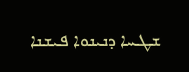ܫܛܚܐ ܕܢܝܢܘܐ ܦܝܫܢܐ